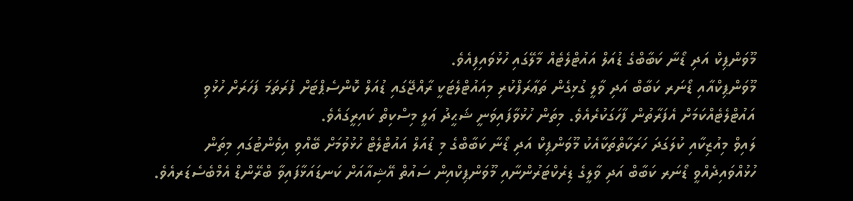މޫވަންޕިކް އަދި ޑޯނާ ކަބާބްގެ ޑުއަލް އައުޓްލެޓެއް މާލޭގައި ހުޅުވައިފިއެވެ.
މޫވަންޕިކްއާއި ޑޯނަރ ކަބާބް އަދި ވާލީ ގުޅިގެން ތަޢާރަފްކުރި މިއައުޓްލެޓަކީ ރާއްޖޭގައި ޑުއަލް ކޮންސެޕްޓަށް ފުރަތަމަ ފަހަރަށް ހުޅުވި އައުޓްލެޓެއްކަމަށް އެފަރާތުން ފާހަގަކުރެއެވެ. މިތަން ހުޅުވާފައިވަނީ ޝަޙީދު ޢަލީ މިސްކިތް ކައިރީގައެވެ.
ލައިވް މިއުޒިކާއި ކުލަގަދަ ހަރަކާތްތަކާއެކު މޫވަންޕިކް އަދި ޑޯނާ ކަބާބްގެ މި ޑުއަލް އައުޓްލެޓް ހުޅުވުމަށް ބޭއްވި އިވެންޓުގައި މިތަން ހުޅުއްވައިދެއްވީ ޑޯނަރ ކަބާބް އަދި ވާލީގެ ޑިރެކްޓަރުންނާއި މޫވަންޕިކްއިން ސައުތް އޭޝިއާއަށް ކަނޑައަޅާފައިވާ ބްރޭންޑް އެމްބެސެޑަރއެވެ.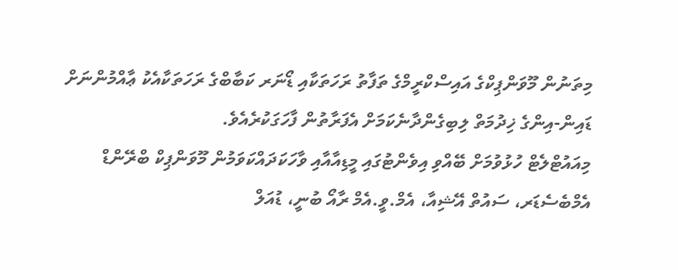މިތަނުން މޫވަންޕިކްގެ އައިސްކްރީމްގެ ތަފާތު ރަހަތަކާއި ޑޯނަރ ކަބާބްގެ ރަހަތަކާއެކު ޢާއްމުންނަށް ޑައިން-އިންގެ ޚިދުމަތް ލިބިގެންދާނެކަމަށް އެފަރާތުން ފާހަގަކުރެއެވެ.
މިއައުޓްލެޓް ހުޅުވުމަށް ބޭއްވި އިވެންޓުގައި މީޑިއާއާއި ވާހަކަދައްކަވަމުން މޫވަންޕިކް ބްރޭންޑް އެމްބެސެޑަރ، ސައުތް އޭޝިއާ، އެމް.ވީ.އެމް ރާއޯ ބުނީ، ޑުއަލް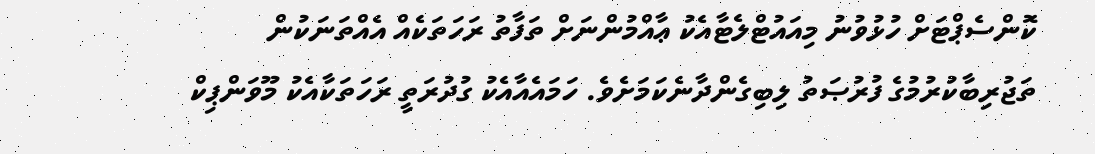ކޮންސެޕްޓަށް ހުޅުވުނު މިއައުޓްލެޓާއެކު ޢާއްމުންނަށް ތަފާތު ރަހަތަކެއް އެއްތަނަކުން ތަޖުރިބާކުރުމުގެ ފުރުޞަތު ލިބިގެންދާނެކަމަށެވެ. ހަމައެއާއެކު ގުދުރަތީ ރަހަތަކާއެކު މޫވަންޕިކް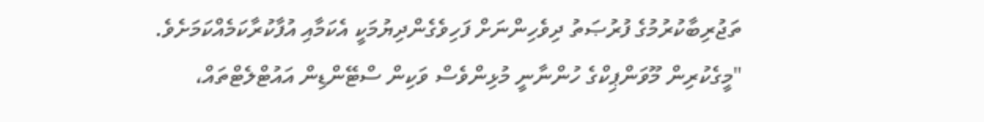ތަޖުރިބާކުރުމުގެ ފުރުޞަތު ދިވެހިންނަށް ފަހިވެގެންދިޔުމަކީ އެކަމާއި އުފާކުރާކަމެއްކަމަށެވެ.
"މީގެކުރިން މޫވަންޕިކްގެ ހުންނާނީ މުޅިންވެސް ވަކިން ސްޓޭންޑިން އައުޓްލެޓްތައް،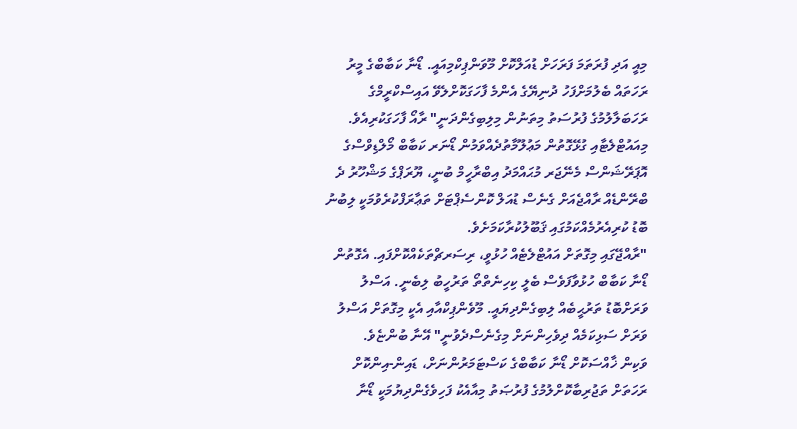މިއީ އަދި ފުރަތަމަ ފަރަހަށް ޑުއަލްކޮށް މޫވަންޕިކްމިއައީ. ޑޯނާ ކަބާބްގެ މީރު ރަހަތައް ބެލުމަށްފަހު ދުނިޔޭގެ އެންމެ ފާހަގަކޮށްލެވޭ އައިސްކްރީމްގެ ރަހަބަލާލުމުގެ ފުރުސަތު މިތަނުން މިލިބިގެންދަނީ" ރާއޯ ފާހަގަކުރިއެވެ.
މިއައުޓްލެޓާއި ގުޅޭގޮތުން މަޢުލޫމާތުދެއްވަމުން ޑޯނަރ ކަބާބް މޯލްޑިވްސްގެ އޮޕަރޭޝަންސް މެނޭޖަރ މުޙައްމަދު އިބްރާހީމް ބުނީ، ޔޫރަޕްގެ މަޝްހޫރު ދެ ބްރޭންޑެއް ރާއްޖެއަށް ގެނެސް ޑުއަލް ކޮންސެޕްޓަށް ތަޢާރަފްކުރެވުމަކީ ލިބުނު ބޮޑު ކުރިއެރުމެއްކަމުގައި ޤަބޫލުކުރާކަމަށެވެ.
"ރާއްޖޭގައި މިގޮތަށް އައުޓްލެޓެއް ހުޅުވީ، ރިސަރޗްތަކެއްކޮށްފައި. އެގޮތުން ޑޯނާ ކަބާބް ހުޅުވާފަވެސް ބެލީ ކިހިނެތްތޯ ތަރުހީބު ލިބެނީ. އަސްލު ވަރަށްބޮޑު ތަރުޙީބެއް ލިބިގެންދިޔައީ. މޫވެންޕިކްއާއި އެކީ މިގޮތަށް އަސްލު ވަރަށް ސަޅިކަމެއް ދިވެހިންނަށް މިގެނެސްދެވުނީ" އޭނާ ބުންޏެވެ.
ވަކިން ޚާއްސަކޮށް ޑޯނާ ކަބާބްގެ ކަސްޓަމަރުންނަށް، ޑައިން-އިންކޮށް ރަހަތަށް ތަޖުރިބާކޮށްލުމުގެ ފުރުޞަތު މިއާއެކު ފަހިވެގެންދިޔުމަކީ ޑޯނާ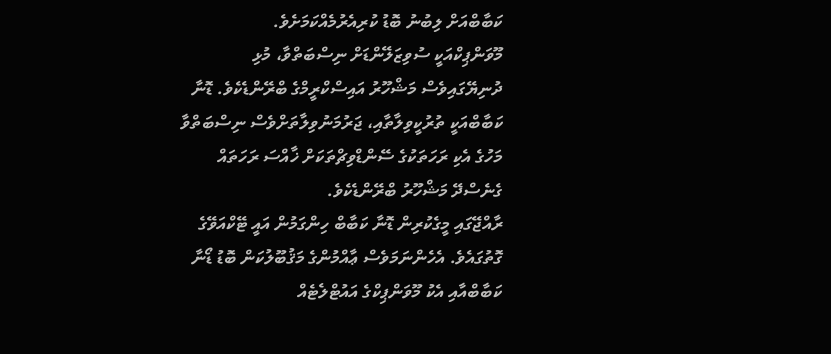ކަބާބްއަށް ލިބުނު ބޮޑު ކުރިއެރުމެއްކަމަށެވެ.
މޫވަންޕިކްއަކީ ސުވިޒަލޭންޑަށް ނިސްބަތްވާ، މުޅި ދުނިޔޭގައިވެސް މަޝްހޫރު އައިސްކްރީމްގެ ބްރޭންޑެކެވެ. ޑޮނާ ކަބާބްއަކީ ތުރުކީވިލާތާއި، ޖަރުމަނުވިލާތަށްވެސް ނިސްބަތްވާ މަހުގެ އެކި ރަހަތަކުގެ ސޭންޑްވިޗްތަކަށް ޚާއްސަ ރަހަތައް ގެނެސްދޭ މަޝްހޫރު ބްރޭންޑެކެވެ.
ރާއްޖޭގައި މީގެކުރިން ޑޮނާ ކަބާބް ހިންގަމުން އައީ ޓޭކްއަވޭގެ ގޮތުގައެވެ. އެހެންނަމަވެސް ޢާއްމުންގެ މަޤުބޫލުކަން ބޮޑު ޑޯނާ ކަބާބްއާއި އެކު މޫވަންޕިކްގެ އައުޓްލެޓެއް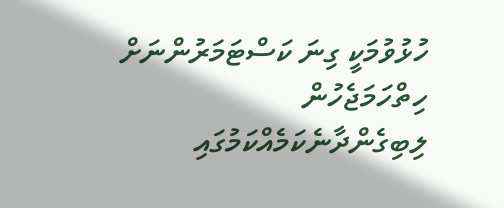ހުޅުވުމަކީ ގިނަ ކަސްޓަމަރުންނަށް ހިތްހަމަޖެހުން ލިބިގެންދާނެކަމެއްކަމުގައި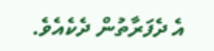އެ ދެފަރާތުން ދެކެއެވެ.